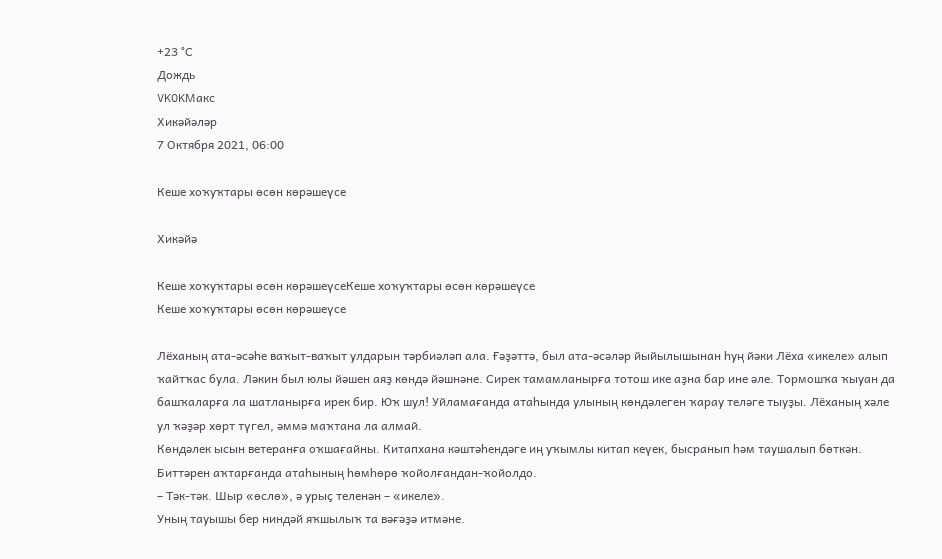+23 °С
Дождь
VKOKМакс
Хикәйәләр
7 Октября 2021, 06:00

Кеше хоҡуҡтары өсөн көрәшеүсе

Хикәйә

Кеше хоҡуҡтары өсөн көрәшеүсеКеше хоҡуҡтары өсөн көрәшеүсе
Кеше хоҡуҡтары өсөн көрәшеүсе

Лёханың ата-әсәһе ваҡыт-ваҡыт улдарын тәрбиәләп ала. Ғәҙәттә, был ата-әсәләр йыйылышынан һуң йәки Лёха «икеле» алып ҡайтҡас була. Ләкин был юлы йәшен аяҙ көндә йәшнәне. Сирек тамамланырға тотош ике аҙна бар ине әле. Тормошҡа ҡыуан да башҡаларға ла шатланырға ирек бир. Юҡ шул! Уйламағанда атаһында улының көндәлеген ҡарау теләге тыуҙы. Лёханың хәле ул ҡәҙәр хөрт түгел, әммә маҡтана ла алмай.
Көндәлек ысын ветеранға оҡшағайны. Китапхана кәштәһендәге иң уҡымлы китап кеүек, бысранып һәм таушалып бөткән.
Биттәрен аҡтарғанда атаһының һөмһөрө ҡойолғандан-ҡойолдо.
– Тәк-тәк. Шыр «өслө», ә урыҫ теленән – «икеле».
Уның тауышы бер ниндәй яҡшылыҡ та вәғәҙә итмәне.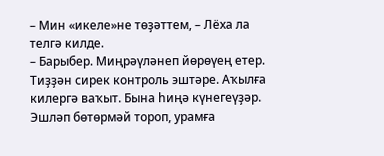– Мин «икеле»не төҙәттем, – Лёха ла телгә килде.
– Барыбер. Миңрәүләнеп йөрөүең етер. Тиҙҙән сирек контроль эштәре. Аҡылға килергә ваҡыт. Бына һиңә күнегеүҙәр. Эшләп бөтөрмәй тороп, урамға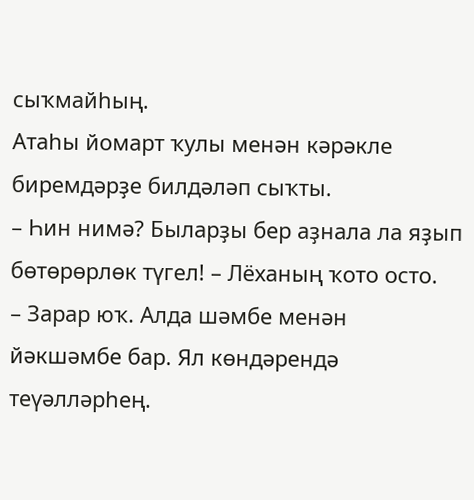сыҡмайһың.
Атаһы йомарт ҡулы менән кәрәкле биремдәрҙе билдәләп сыҡты.
– Һин нимә? Быларҙы бер аҙнала ла яҙып бөтөрөрлөк түгел! – Лёханың ҡото осто.
– Зарар юҡ. Алда шәмбе менән йәкшәмбе бар. Ял көндәрендә теүәлләрһең.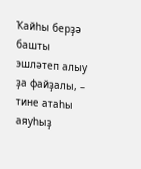Ҡайһы берҙә башты эшләтеп алыу ҙа файҙалы, – тине атаһы аяуһыҙ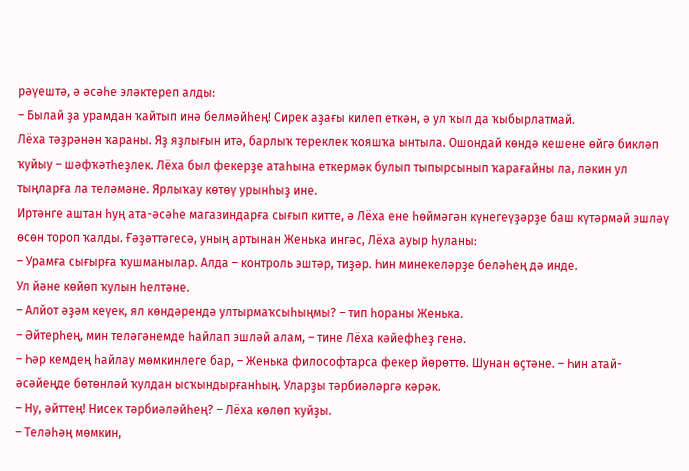рәүештә, ә әсәһе эләктереп алды:
– Былай ҙа урамдан ҡайтып инә белмәйһең! Сирек аҙағы килеп еткән, ә ул ҡыл да ҡыбырлатмай.
Лёха тәҙрәнән ҡараны. Яҙ яҙлығын итә, барлыҡ тереклек ҡояшҡа ынтыла. Ошондай көндә кешене өйгә бикләп ҡуйыу – шәфҡәтһеҙлек. Лёха был фекерҙе атаһына еткермәк булып тыпырсынып ҡарағайны ла, ләкин ул тыңларға ла теләмәне. Ярлыҡау көтөү урынһыҙ ине.
Иртәнге аштан һуң ата-әсәһе магазиндарға сығып китте, ә Лёха ене һөймәгән күнегеүҙәрҙе баш күтәрмәй эшләү өсөн тороп ҡалды. Ғәҙәттәгесә, уның артынан Женька ингәс, Лёха ауыр һуланы:
– Урамға сығырға ҡушманылар. Алда – контроль эштәр, тиҙәр. Һин минекеләрҙе беләһең дә инде.
Ул йәне көйөп ҡулын һелтәне.
– Алйот әҙәм кеүек, ял көндәрендә ултырмаҡсыһыңмы? – тип һораны Женька.
– Әйтерһең, мин теләгәнемде һайлап эшләй алам, – тине Лёха кәйефһеҙ генә.
– Һәр кемдең һайлау мөмкинлеге бар, – Женька философтарса фекер йөрөттө. Шунан өҫтәне. – Һин атай-әсәйеңде бөтөнләй ҡулдан ысҡындырғанһың. Уларҙы тәрбиәләргә кәрәк.
– Ну, әйттең! Нисек тәрбиәләйһең? – Лёха көлөп ҡуйҙы.
– Теләһәң мөмкин,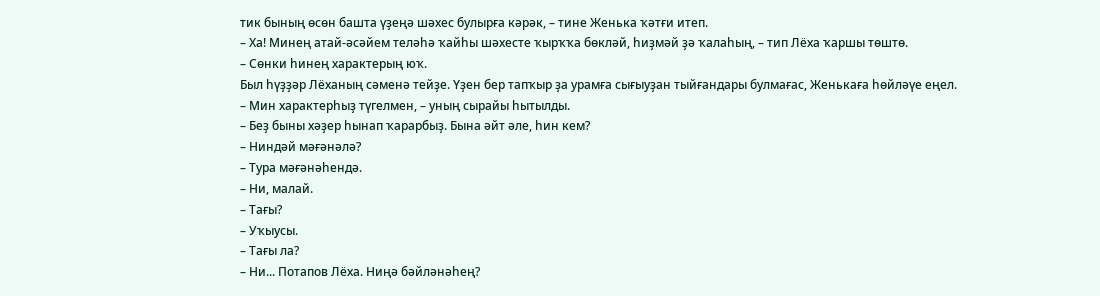тик бының өсөн башта үҙеңә шәхес булырға кәрәк, – тине Женька ҡәтғи итеп.
– Ха! Минең атай-әсәйем теләһә ҡайһы шәхесте ҡырҡҡа бөкләй, һиҙмәй ҙә ҡалаһың, – тип Лёха ҡаршы төштө.
– Сөнки һинең характерың юҡ.
Был һүҙҙәр Лёханың сәменә тейҙе. Үҙен бер тапҡыр ҙа урамға сығыуҙан тыйғандары булмағас, Женькаға һөйләүе еңел.
– Мин характерһыҙ түгелмен, – уның сырайы һытылды.
– Беҙ быны хәҙер һынап ҡарарбыҙ. Бына әйт әле, һин кем?
– Ниндәй мәғәнәлә?
– Тура мәғәнәһендә.
– Ни, малай.
– Тағы?
– Уҡыусы.
– Тағы ла?
– Ни... Потапов Лёха. Ниңә бәйләнәһең?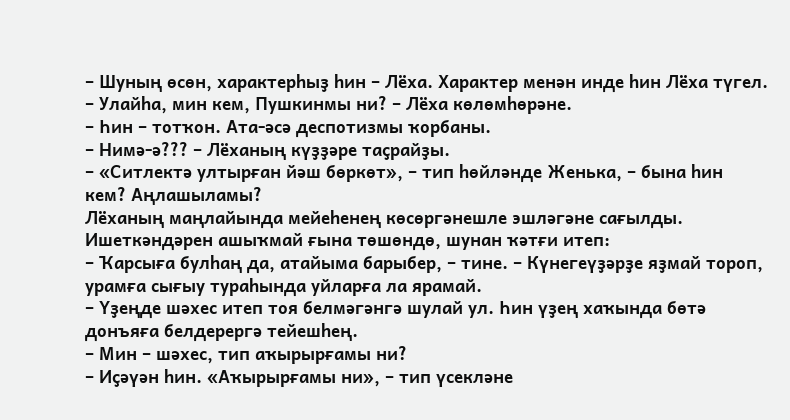– Шуның өсөн, характерһыҙ һин – Лёха. Характер менән инде һин Лёха түгел.
– Улайһа, мин кем, Пушкинмы ни? – Лёха көлөмһөрәне.
– Һин – тотҡон. Ата-әсә деспотизмы ҡорбаны.
– Нимә-ә??? – Лёханың күҙҙәре таҫрайҙы.
– «Ситлектә ултырған йәш бөркөт», – тип һөйләнде Женька, – бына һин кем? Аңлашыламы?
Лёханың маңлайында мейеһенең көсөргәнешле эшләгәне сағылды. Ишеткәндәрен ашыҡмай ғына төшөндө, шунан ҡәтғи итеп:
– Ҡарсыға булһаң да, атайыма барыбер, – тине. – Күнегеүҙәрҙе яҙмай тороп, урамға сығыу тураһында уйларға ла ярамай.
– Үҙеңде шәхес итеп тоя белмәгәнгә шулай ул. Һин үҙең хаҡында бөтә донъяға белдерергә тейешһең.
– Мин – шәхес, тип аҡырырғамы ни?
– Иҫәүән һин. «Аҡырырғамы ни», – тип үсекләне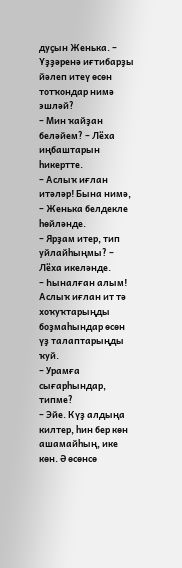дуҫын Женька. – Үҙҙәренә иғтибарҙы йәлеп итеү өсөн тотҡондар нимә эшләй?
– Мин ҡайҙан беләйем? – Лёха иңбаштарын һикертте.
– Аслыҡ иғлан итәләр! Бына нимә, – Женька белдекле һөйләнде.
– Ярҙам итер, тип уйлайһыңмы? – Лёха икеләнде.
– Һыналған алым! Аслыҡ иғлан ит тә хоҡуҡтарыңды боҙмаһындар өсөн үҙ талаптарыңды ҡуй.
– Урамға сығарһындар, типме?
– Эйе. Күҙ алдыңа килтер, һин бер көн ашамайһың, ике көн. Ә өсөнсө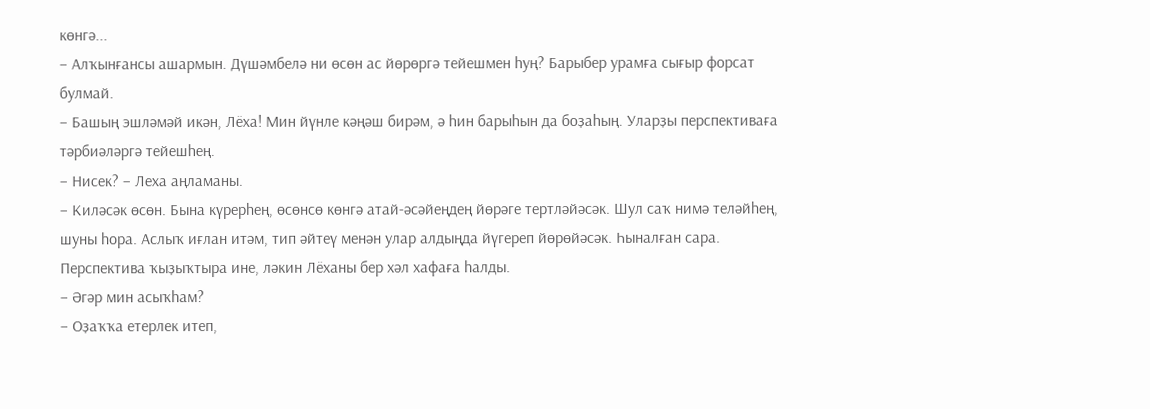көнгә...
– Алҡынғансы ашармын. Дүшәмбелә ни өсөн ас йөрөргә тейешмен һуң? Барыбер урамға сығыр форсат булмай.
– Башың эшләмәй икән, Лёха! Мин йүнле кәңәш бирәм, ә һин барыһын да боҙаһың. Уларҙы перспективаға тәрбиәләргә тейешһең.
– Нисек? – Леха аңламаны.
– Киләсәк өсөн. Бына күрерһең, өсөнсө көнгә атай-әсәйеңдең йөрәге тертләйәсәк. Шул саҡ нимә теләйһең, шуны һора. Аслыҡ иғлан итәм, тип әйтеү менән улар алдыңда йүгереп йөрөйәсәк. Һыналған сара.
Перспектива ҡыҙыҡтыра ине, ләкин Лёханы бер хәл хафаға һалды.
– Әгәр мин асыҡһам?
– Оҙаҡҡа етерлек итеп,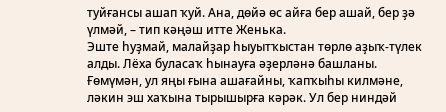туйғансы ашап ҡуй. Ана, дөйә өс айға бер ашай, бер ҙә үлмәй, – тип кәңәш итте Женька.
Эште һуҙмай, малайҙар һыуытҡыстан төрлө аҙыҡ-түлек алды. Лёха буласаҡ һынауға әҙерләнә башланы. Ғөмүмән, ул яңы ғына ашағайны, ҡапҡыһы килмәне, ләкин эш хаҡына тырышырға кәрәк. Ул бер ниндәй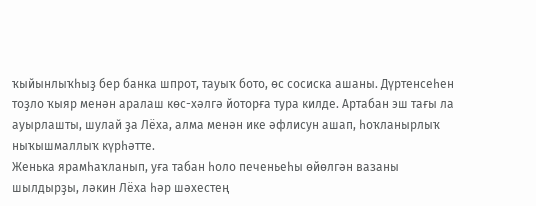ҡыйынлыҡһыҙ бер банка шпрот, тауыҡ бото, өс сосиска ашаны. Дүртенсеһен тоҙло ҡыяр менән аралаш көс-хәлгә йоторға тура килде. Артабан эш тағы ла ауырлашты, шулай ҙа Лёха, алма менән ике әфлисун ашап, һоҡланырлыҡ ныҡышмаллыҡ күрһәтте.
Женька ярамһаҡланып, уға табан һоло печеньеһы өйөлгән вазаны шылдырҙы, ләкин Лёха һәр шәхестең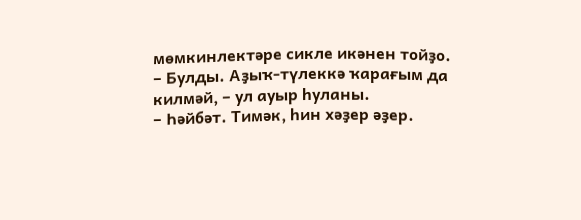мөмкинлектәре сикле икәнен тойҙо.
– Булды. Аҙыҡ-түлеккә ҡарағым да килмәй, – ул ауыр һуланы.
– Һәйбәт. Тимәк, һин хәҙер әҙер.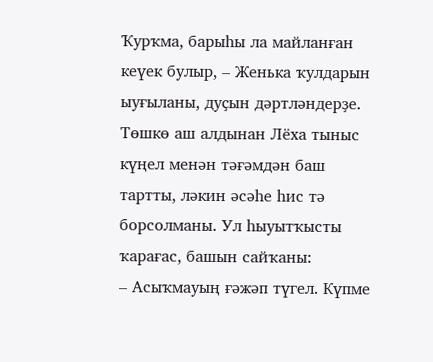Ҡурҡма, барыһы ла майланған кеүек булыр, – Женька ҡулдарын ыуғыланы, дуҫын дәртләндерҙе.
Төшкө аш алдынан Лёха тыныс күңел менән тәғәмдән баш тартты, ләкин әсәһе һис тә борсолманы. Ул һыуытҡысты ҡарағас, башын сайҡаны:
– Асыҡмауың ғәжәп түгел. Күпме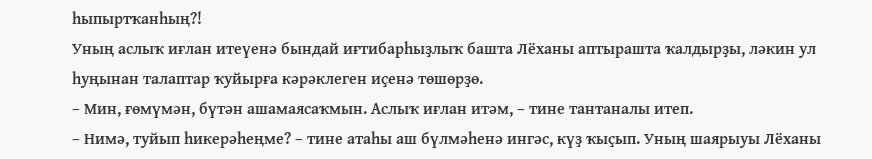һыпыртҡанһың?!
Уның аслыҡ иғлан итеүенә бындай иғтибарһыҙлыҡ башта Лёханы аптырашта ҡалдырҙы, ләкин ул һуңынан талаптар ҡуйырға кәрәклеген иҫенә төшөрҙө.
– Мин, ғөмүмән, бүтән ашамаясаҡмын. Аслыҡ иғлан итәм, – тине тантаналы итеп.
– Нимә, туйып һикерәһеңме? – тине атаһы аш бүлмәһенә ингәс, күҙ ҡыҫып. Уның шаярыуы Лёханы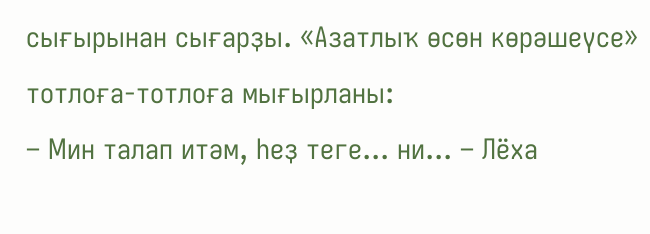сығырынан сығарҙы. «Азатлыҡ өсөн көрәшеүсе» тотлоға-тотлоға мығырланы:
– Мин талап итәм, һеҙ теге... ни... – Лёха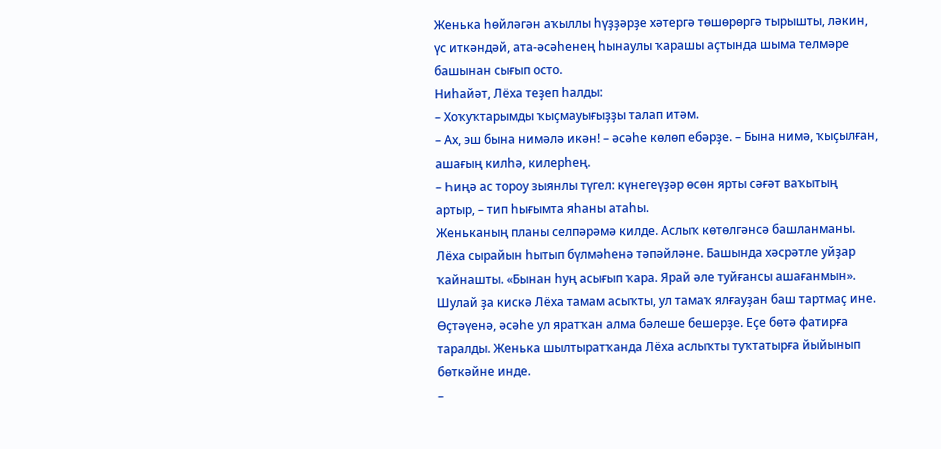Женька һөйләгән аҡыллы һүҙҙәрҙе хәтергә төшөрөргә тырышты, ләкин, үс иткәндәй, ата-әсәһенең һынаулы ҡарашы аҫтында шыма телмәре башынан сығып осто.
Ниһайәт, Лёха теҙеп һалды:
– Хоҡуҡтарымды ҡыҫмауығыҙҙы талап итәм.
– Ах, эш бына нимәлә икән! – әсәһе көлөп ебәрҙе. – Бына нимә, ҡыҫылған, ашағың килһә, килерһең.
– Һиңә ас тороу зыянлы түгел: күнегеүҙәр өсөн ярты сәғәт ваҡытың артыр, – тип һығымта яһаны атаһы.
Женьканың планы селпәрәмә килде. Аслыҡ көтөлгәнсә башланманы.
Лёха сырайын һытып бүлмәһенә тәпәйләне. Башында хәсрәтле уйҙар ҡайнашты. «Бынан һуң асығып ҡара. Ярай әле туйғансы ашағанмын».
Шулай ҙа кискә Лёха тамам асыҡты, ул тамаҡ ялғауҙан баш тартмаҫ ине. Өҫтәүенә, әсәһе ул яратҡан алма бәлеше бешерҙе. Еҫе бөтә фатирға таралды. Женька шылтыратҡанда Лёха аслыҡты туҡтатырға йыйынып бөткәйне инде.
–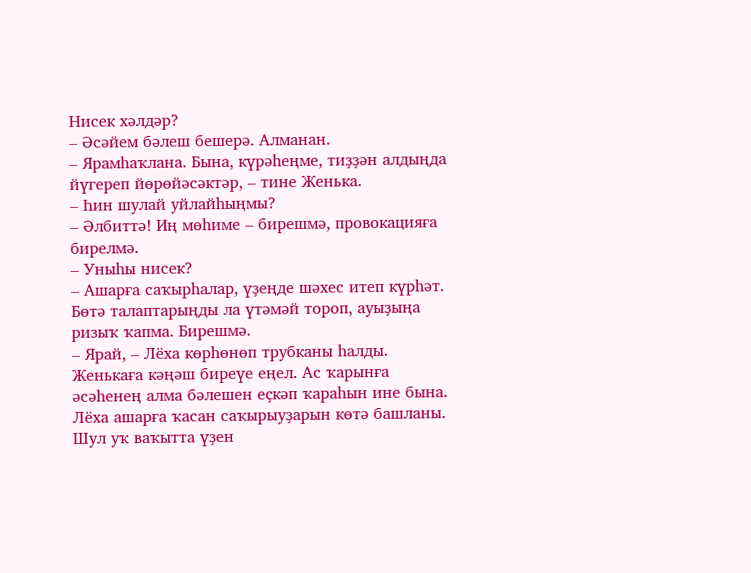Нисек хәлдәр?
– Әсәйем бәлеш бешерә. Алманан.
– Ярамһаҡлана. Бына, күрәһеңме, тиҙҙән алдыңда йүгереп йөрөйәсәктәр, – тине Женька.
– Һин шулай уйлайһыңмы?
– Әлбиттә! Иң мөһиме – бирешмә, провокацияға бирелмә.
– Уныһы нисек?
– Ашарға саҡырһалар, үҙеңде шәхес итеп күрһәт. Бөтә талаптарыңды ла үтәмәй тороп, ауыҙыңа ризыҡ ҡапма. Бирешмә.
– Ярай, – Лёха көрһөнөп трубканы һалды.
Женькаға кәңәш биреүе еңел. Ас ҡарынға әсәһенең алма бәлешен еҫкәп ҡараһын ине бына. Лёха ашарға ҡасан саҡырыуҙарын көтә башланы. Шул уҡ ваҡытта үҙен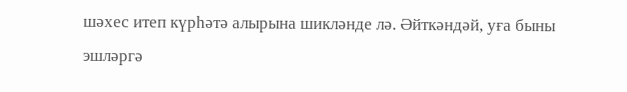шәхес итеп күрһәтә алырына шикләнде лә. Әйткәндәй, уға быны эшләргә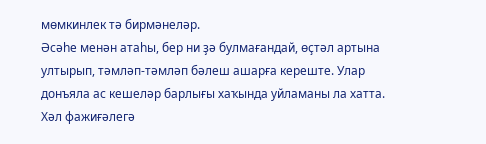мөмкинлек тә бирмәнеләр.
Әсәһе менән атаһы, бер ни ҙә булмағандай, өҫтәл артына ултырып, тәмләп-тәмләп бәлеш ашарға кереште. Улар донъяла ас кешеләр барлығы хаҡында уйламаны ла хатта. Хәл фажиғәлегә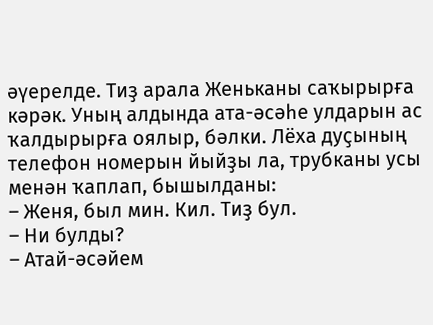әүерелде. Тиҙ арала Женьканы саҡырырға кәрәк. Уның алдында ата-әсәһе улдарын ас ҡалдырырға оялыр, бәлки. Лёха дуҫының телефон номерын йыйҙы ла, трубканы усы менән ҡаплап, бышылданы:
– Женя, был мин. Кил. Тиҙ бул.
– Ни булды?
– Атай-әсәйем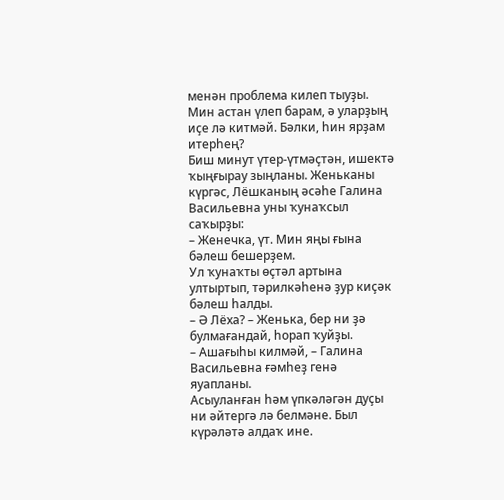менән проблема килеп тыуҙы. Мин астан үлеп барам, ә уларҙың иҫе лә китмәй. Бәлки, һин ярҙам итерһең?
Биш минут үтер-үтмәҫтән, ишектә ҡыңғырау зыңланы. Женьканы күргәс, Лёшканың әсәһе Галина Васильевна уны ҡунаҡсыл саҡырҙы:
– Женечка, үт. Мин яңы ғына бәлеш бешерҙем.
Ул ҡунаҡты өҫтәл артына ултыртып, тәрилкәһенә ҙур киҫәк бәлеш һалды.
– Ә Лёха? – Женька, бер ни ҙә булмағандай, һорап ҡуйҙы.
– Ашағыһы килмәй, – Галина Васильевна ғәмһеҙ генә яуапланы.
Асыуланған һәм үпкәләгән дуҫы ни әйтергә лә белмәне. Был күрәләтә алдаҡ ине.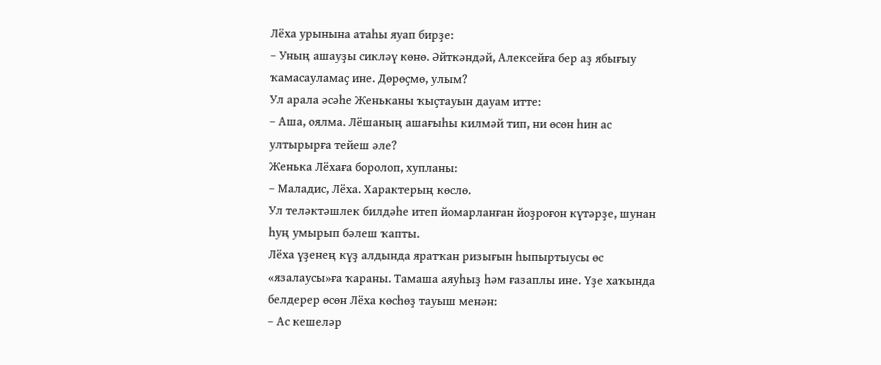Лёха урынына атаһы яуап бирҙе:
– Уның ашауҙы сикләү көнө. Әйткәндәй, Алексейға бер аҙ ябығыу ҡамасауламаҫ ине. Дөрөҫмө, улым?
Ул арала әсәһе Женьканы ҡыҫтауын дауам итте:
– Аша, оялма. Лёшаның ашағыһы килмәй тип, ни өсөн һин ас ултырырға тейеш әле?
Женька Лёхаға боролоп, хупланы:
– Маладис, Лёха. Характерың көслө.
Ул теләктәшлек билдәһе итеп йомарланған йоҙроғон күтәрҙе, шунан һуң умырып бәлеш ҡапты.
Лёха үҙенең күҙ алдында яратҡан ризығын һыпыртыусы өс «язалаусы»ға ҡараны. Тамаша аяуһыҙ һәм ғазаплы ине. Үҙе хаҡында белдерер өсөн Лёха көсһөҙ тауыш менән:
– Ас кешеләр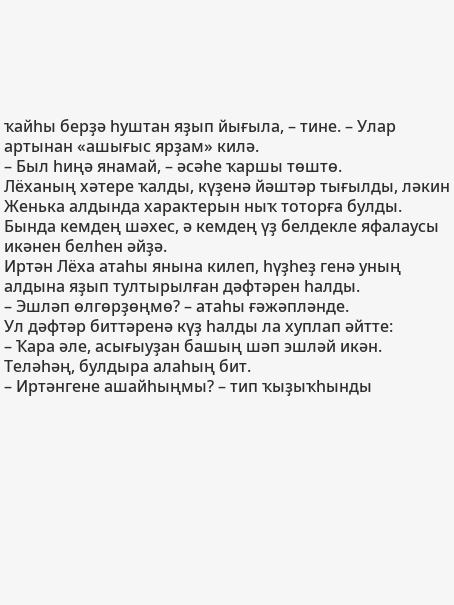ҡайһы берҙә һуштан яҙып йығыла, – тине. – Улар артынан «ашығыс ярҙам» килә.
– Был һиңә янамай, – әсәһе ҡаршы төштө.
Лёханың хәтере ҡалды, күҙенә йәштәр тығылды, ләкин Женька алдында характерын ныҡ тоторға булды. Бында кемдең шәхес, ә кемдең үҙ белдекле яфалаусы икәнен белһен әйҙә.
Иртән Лёха атаһы янына килеп, һүҙһеҙ генә уның алдына яҙып тултырылған дәфтәрен һалды.
– Эшләп өлгөрҙөңмө? – атаһы ғәжәпләнде.
Ул дәфтәр биттәренә күҙ һалды ла хуплап әйтте:
– Ҡара әле, асығыуҙан башың шәп эшләй икән. Теләһәң, булдыра алаһың бит.
– Иртәнгене ашайһыңмы? – тип ҡыҙыҡһынды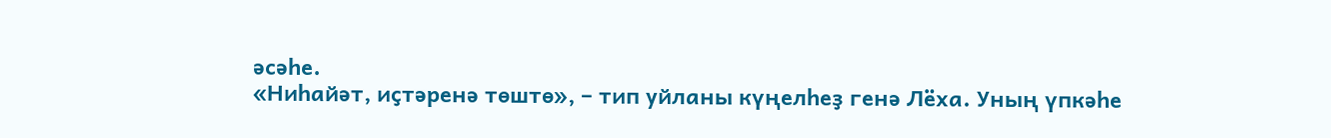әсәһе.
«Ниһайәт, иҫтәренә төштө», – тип уйланы күңелһеҙ генә Лёха. Уның үпкәһе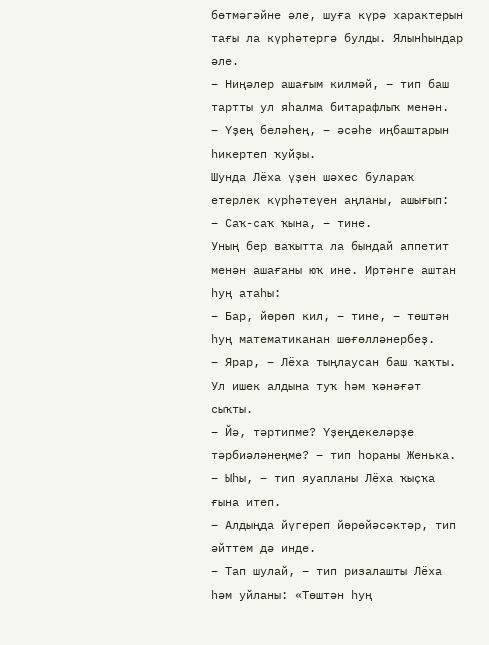бөтмәгәйне әле, шуға күрә характерын тағы ла күрһәтергә булды. Ялынһындар әле.
– Ниңәлер ашағым килмәй, – тип баш тартты ул яһалма битарафлыҡ менән.
– Үҙең беләһең, – әсәһе иңбаштарын һикертеп ҡуйҙы.
Шунда Лёха үҙен шәхес булараҡ етерлек күрһәтеүен аңланы, ашығып:
– Саҡ-саҡ ҡына, – тине.
Уның бер ваҡытта ла бындай аппетит менән ашағаны юҡ ине. Иртәнге аштан һуң атаһы:
– Бар, йөрөп кил, – тине, – төштән һуң математиканан шөғөлләнербеҙ.
– Ярар, – Лёха тыңлаусан баш ҡаҡты.
Ул ишек алдына туҡ һәм ҡәнәғәт сыҡты.
– Йә, тәртипме? Үҙеңдекеләрҙе тәрбиәләнеңме? – тип һораны Женька.
– Ыһы, – тип яуапланы Лёха ҡыҫҡа ғына итеп.
– Алдыңда йүгереп йөрөйәсәктәр, тип әйттем дә инде.
– Тап шулай, – тип ризалашты Лёха һәм уйланы: «Төштән һуң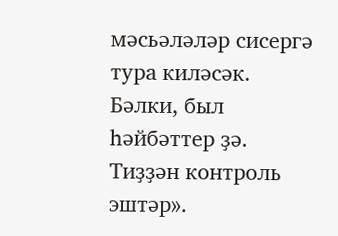мәсьәләләр сисергә тура киләсәк. Бәлки, был һәйбәттер ҙә. Тиҙҙән контроль эштәр».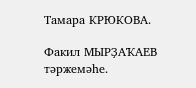Тамара КРЮКОВА.

Факил МЫРҘАҠАЕВ тәржемәһе.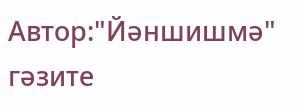Автор:"Йәншишмә" гәзите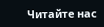Читайте нас